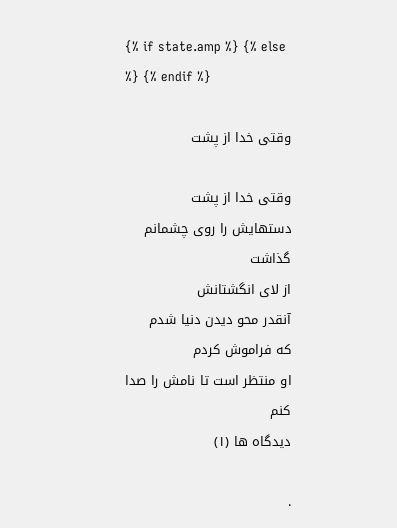{% if state.amp %} {% else %} {% endif %}

وقتی خدا از پشت

وقتی خدا از پشت
دستهایش را روی چشمانم گذاشت
از لای انگشتانش
آنقدر محو دیدن دنیا شدم
که فراموش کردم
او منتظر است تا نامش را صدا کنم
دیدگاه ها (۱)

.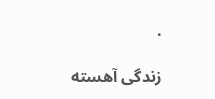.

زندگی آهسته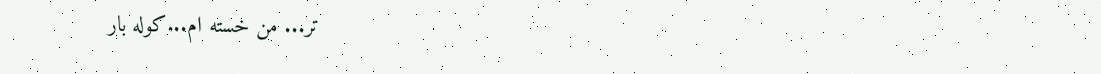تر... من خسته ام...کوله بار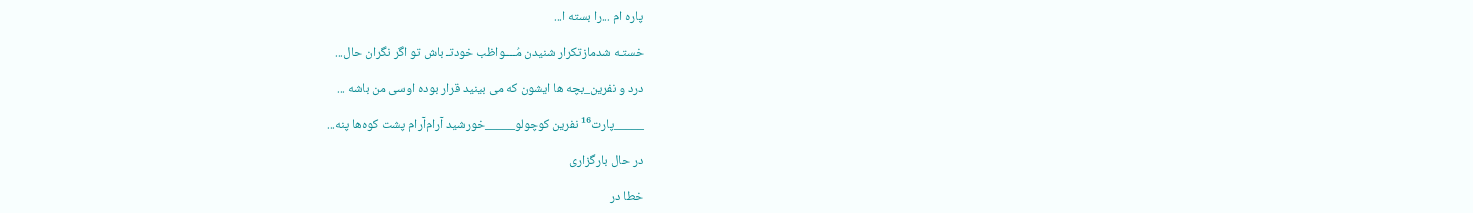پاره ام ...را بسته ا...

خستـه شدمازتکرار شنیدن مُــــواظب خودتـ باش تو اگر نگران حال...

درد و نفرین_بچه ها ایشون که می بینید قرار بوده اوسی من باشه ...

_____پارت¹⁶ نفرین کوچولو_____خورشید آرام‌آرام پشت کوه‌ها پنه...

در حال بارگزاری

خطا در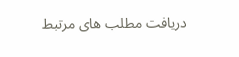دریافت مطلب های مرتبط